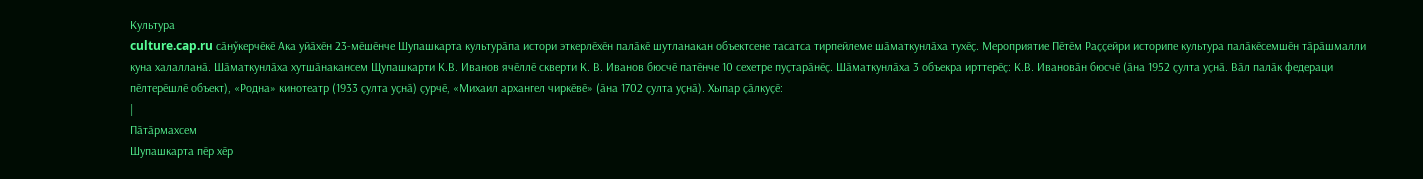Культура
culture.cap.ru сӑнӳкерчӗкӗ Ака уйӑхӗн 23-мӗшӗнче Шупашкарта культурӑпа истори эткерлӗхӗн палӑкӗ шутланакан объектсене тасатса тирпейлеме шӑматкунлӑха тухӗҫ. Мероприятие Пӗтӗм Раҫҫейри историпе культура палӑкӗсемшӗн тӑрӑшмалли куна халалланӑ. Шӑматкунлӑха хутшӑнакансем Щупашкарти К.В. Иванов ячӗллӗ скверти К. В. Иванов бюсчӗ патӗнче 10 сехетре пуҫтарӑнӗҫ. Шӑматкунлӑха 3 объекра ирттерӗҫ: К.В. Ивановӑн бюсчӗ (ӑна 1952 ҫулта уҫнӑ. Вӑл палӑк федераци пӗлтерӗшлӗ объект), «Родна» кинотеатр (1933 ҫулта уҫнӑ) ҫурчӗ, «Михаил архангел чиркӗвӗ» (ӑна 1702 ҫулта уҫнӑ). Хыпар ҫӑлкуҫӗ:
|
Пӑтӑрмахсем
Шупашкарта пӗр хӗр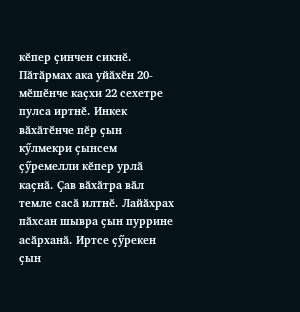кӗпер ҫинчен сикнӗ. Пӑтӑрмах ака уйӑхӗн 20-мӗшӗнче каҫхи 22 сехетре пулса иртнӗ. Инкек вӑхӑтӗнче пӗр ҫын кӳлмекри ҫынсем ҫӳремелли кӗпер урлӑ каҫнӑ. Ҫав вӑхӑтра вӑл темле сасӑ илтнӗ. Лайӑхрах пӑхсан шывра ҫын пуррине асӑрханӑ. Иртсе ҫӳрекен ҫын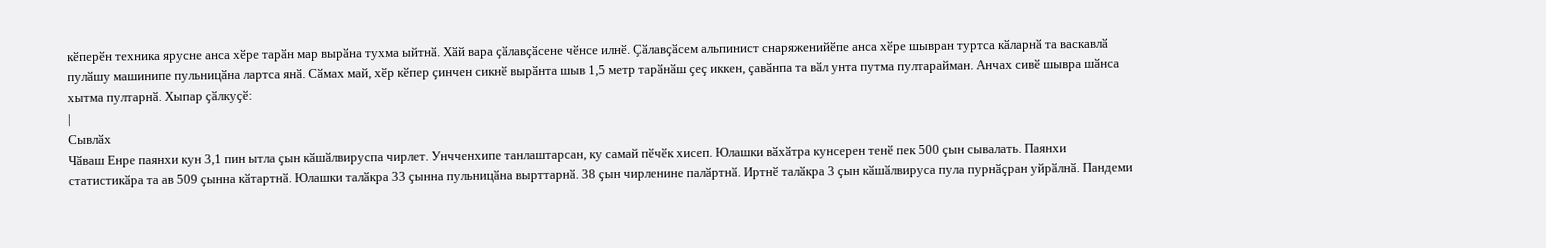кӗперӗн техника ярусне анса хӗре тарӑн мар вырӑна тухма ыйтнӑ. Хӑй вара ҫӑлавҫӑсене чӗнсе илнӗ. Ҫӑлавҫӑсем альпинист снаряженийӗпе анса хӗре шывран туртса кӑларнӑ та васкавлӑ пулӑшу машинипе пульницӑна лартса янӑ. Сӑмах май, хӗр кӗпер ҫинчен сикнӗ вырӑнта шыв 1,5 метр тарӑнӑш ҫеҫ иккен, ҫавӑнпа та вӑл унта путма пултарайман. Анчах сивӗ шывра шӑнса хытма пултарнӑ. Хыпар ҫӑлкуҫӗ:
|
Сывлӑх
Чӑваш Енре паянхи кун 3,1 пин ытла ҫын кӑшӑлвируспа чирлет. Унчченхипе танлаштарсан, ку самай пӗчӗк хисеп. Юлашки вӑхӑтра кунсерен тенӗ пек 500 ҫын сывалать. Паянхи статистикӑра та ав 509 ҫынна кӑтартнӑ. Юлашки талӑкра 33 ҫынна пульницӑна вырттарнӑ. 38 ҫын чирленине палӑртнӑ. Иртнӗ талӑкра 3 ҫын кӑшӑлвируса пула пурнӑҫран уйрӑлнӑ. Пандеми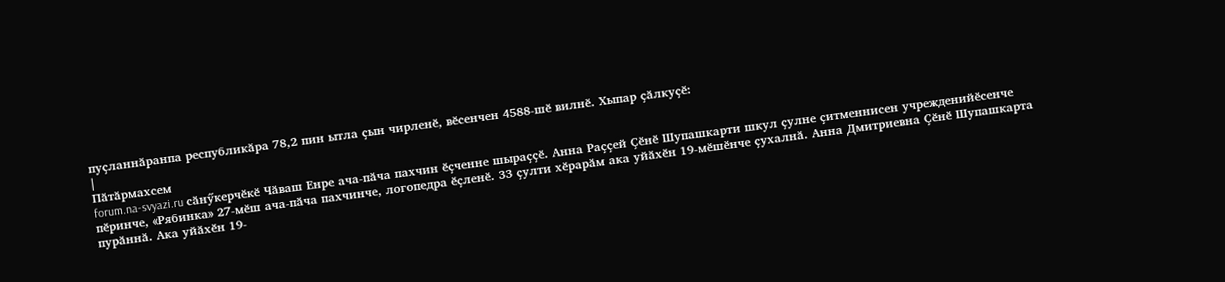пуҫланнӑранпа республикӑра 78,2 пин ытла ҫын чирленӗ, вӗсенчен 4588-шӗ вилнӗ. Хыпар ҫӑлкуҫӗ:
|
Пӑтӑрмахсем
forum.na-svyazi.ru сӑнӳкерчӗкӗ Чӑваш Енре ача-пӑча пахчин ӗҫченне шыраҫҫӗ. Анна Раҫҫей Ҫӗнӗ Шупашкарти шкул ҫулне ҫитменнисен учрежденийӗсенче пӗринче, «Рябинка» 27-мӗш ача-пӑча пахчинче, логопедра ӗҫленӗ. 33 ҫулти хӗрарӑм ака уйӑхӗн 19-мӗшӗнче ҫухалнӑ. Анна Дмитриевна Ҫӗнӗ Шупашкарта пурӑннӑ. Ака уйӑхӗн 19-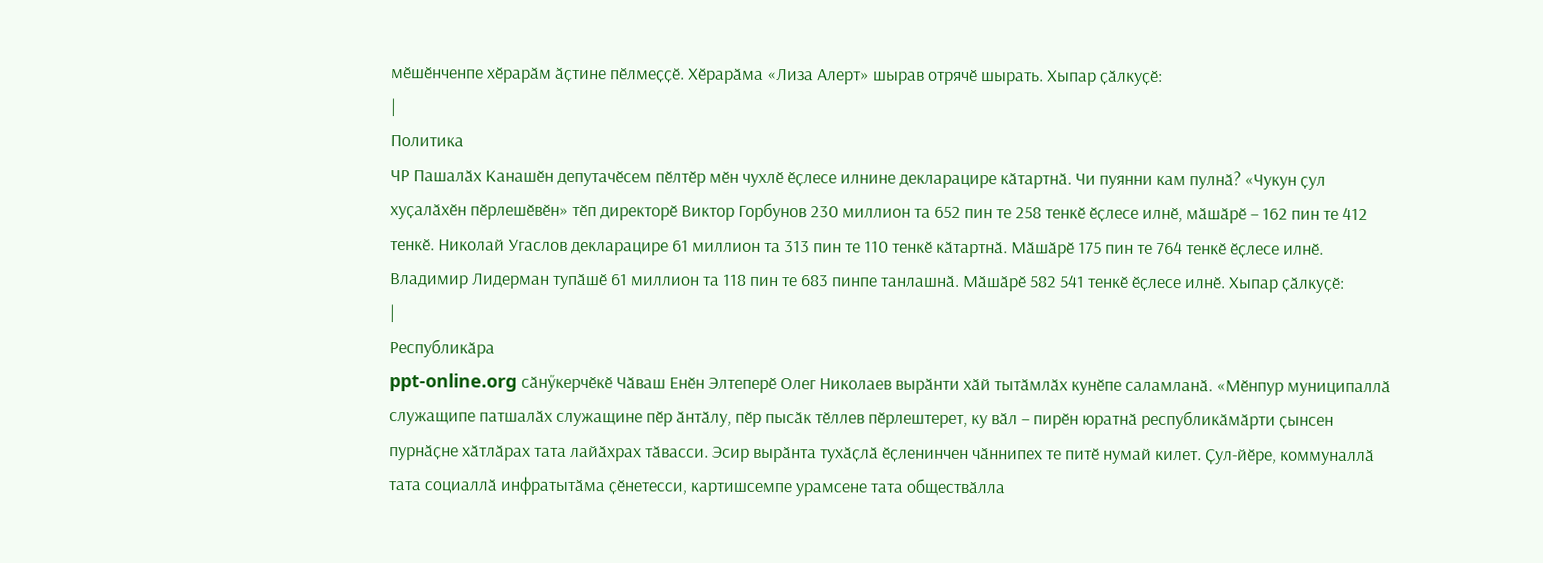мӗшӗнченпе хӗрарӑм ӑҫтине пӗлмеҫҫӗ. Хӗрарӑма «Лиза Алерт» шырав отрячӗ шырать. Хыпар ҫӑлкуҫӗ:
|
Политика
ЧР Пашалӑх Канашӗн депутачӗсем пӗлтӗр мӗн чухлӗ ӗҫлесе илнине декларацире кӑтартнӑ. Чи пуянни кам пулнӑ? «Чукун ҫул хуҫалӑхӗн пӗрлешӗвӗн» тӗп директорӗ Виктор Горбунов 230 миллион та 652 пин те 258 тенкӗ ӗҫлесе илнӗ, мӑшӑрӗ – 162 пин те 412 тенкӗ. Николай Угаслов декларацире 61 миллион та 313 пин те 110 тенкӗ кӑтартнӑ. Мӑшӑрӗ 175 пин те 764 тенкӗ ӗҫлесе илнӗ. Владимир Лидерман тупӑшӗ 61 миллион та 118 пин те 683 пинпе танлашнӑ. Мӑшӑрӗ 582 541 тенкӗ ӗҫлесе илнӗ. Хыпар ҫӑлкуҫӗ:
|
Республикӑра
ppt-online.org сӑнӳкерчӗкӗ Чӑваш Енӗн Элтеперӗ Олег Николаев вырӑнти хӑй тытӑмлӑх кунӗпе саламланӑ. «Мӗнпур муниципаллӑ служащипе патшалӑх служащине пӗр ӑнтӑлу, пӗр пысӑк тӗллев пӗрлештерет, ку вӑл – пирӗн юратнӑ республикӑмӑрти ҫынсен пурнӑҫне хӑтлӑрах тата лайӑхрах тӑвасси. Эсир вырӑнта тухӑҫлӑ ӗҫленинчен чӑннипех те питӗ нумай килет. Ҫул-йӗре, коммуналлӑ тата социаллӑ инфратытӑма ҫӗнетесси, картишсемпе урамсене тата обществӑлла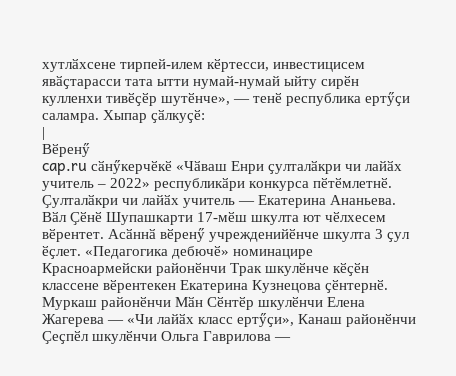хутлӑхсене тирпей-илем кӗртесси, инвестицисем явӑҫтарасси тата ытти нумай-нумай ыйту сирӗн кулленхи тивӗҫӗр шутӗнче», — тенӗ республика ертӳҫи саламра. Хыпар ҫӑлкуҫӗ:
|
Вӗренӳ
cap.ru сӑнӳкерчӗкӗ «Чӑваш Енри ҫулталӑкри чи лайӑх учитель – 2022» республикӑри конкурса пӗтӗмлетнӗ. Ҫулталӑкри чи лайӑх учитель — Екатерина Ананьева. Вӑл Ҫӗнӗ Шупашкарти 17-мӗш шкулта ют чӗлхесем вӗрентет. Асӑннӑ вӗренӳ учрежденийӗнче шкулта 3 ҫул ӗҫлет. «Педагогика дебючӗ» номинацире Красноармейски районӗнчи Трак шкулӗнче кӗҫӗн классене вӗрентекен Екатерина Кузнецова ҫӗнтернӗ. Муркаш районӗнчи Мӑн Сӗнтӗр шкулӗнчи Елена Жагерева — «Чи лайӑх класс ертӳҫи», Канаш районӗнчи Ҫеҫпӗл шкулӗнчи Ольга Гаврилова —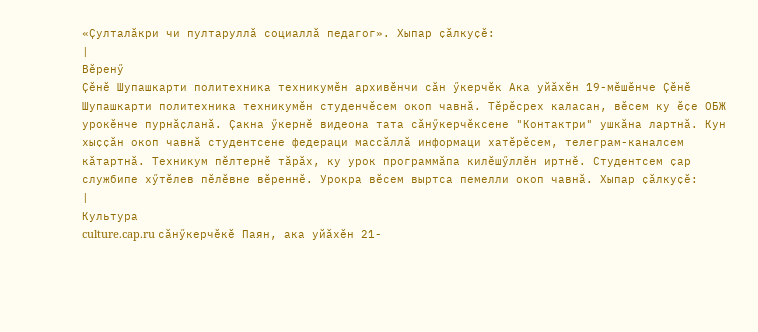«Ҫулталӑкри чи пултаруллӑ социаллӑ педагог». Хыпар ҫӑлкуҫӗ:
|
Вӗренӳ
Ҫӗнӗ Шупашкарти политехника техникумӗн архивӗнчи сӑн ӳкерчӗк Ака уйӑхӗн 19-мӗшӗнче Ҫӗнӗ Шупашкарти политехника техникумӗн студенчӗсем окоп чавнӑ. Тӗрӗсрех каласан, вӗсем ку ӗҫе ОБЖ урокӗнче пурнӑҫланӑ. Ҫакна ӳкернӗ видеона тата сӑнӳкерчӗксене "Контактри" ушкӑна лартнӑ. Кун хыҫҫӑн окоп чавнӑ студентсене федераци массӑллӑ информаци хатӗрӗсем, телеграм-каналсем кӑтартнӑ. Техникум пӗлтернӗ тӑрӑх, ку урок программӑпа килӗшӳллӗн иртнӗ. Студентсем ҫар службипе хӳтӗлев пӗлӗвне вӗреннӗ. Урокра вӗсем выртса пемелли окоп чавнӑ. Хыпар ҫӑлкуҫӗ:
|
Культура
culture.cap.ru сӑнӳкерчӗкӗ Паян, ака уйӑхӗн 21-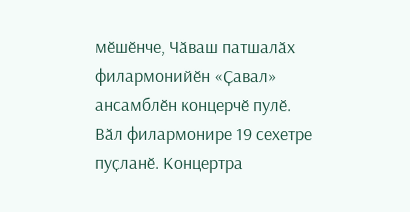мӗшӗнче, Чӑваш патшалӑх филармонийӗн «Ҫавал» ансамблӗн концерчӗ пулӗ. Вӑл филармонире 19 сехетре пуҫланӗ. Концертра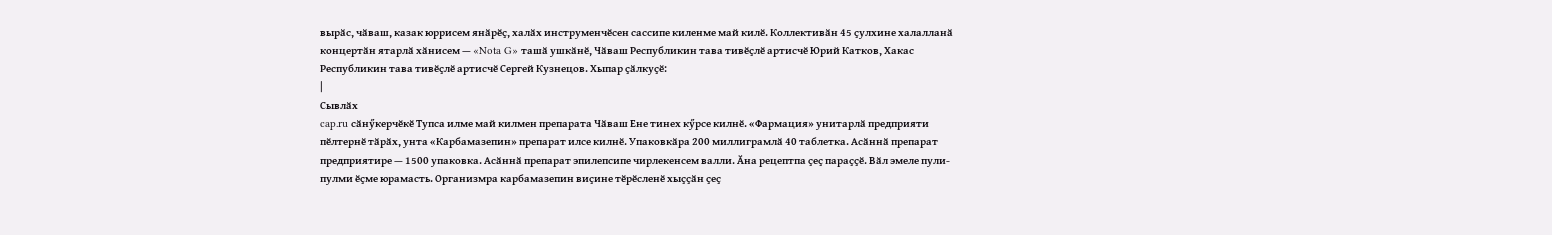вырӑс, чӑваш, казак юррисем янӑрӗҫ, халӑх инструменчӗсен сассипе киленме май килӗ. Коллективӑн 45 ҫулхине халалланӑ концертӑн ятарлӑ хӑнисем — «Nota G» ташӑ ушкӑнӗ, Чӑваш Республикин тава тивӗҫлӗ артисчӗ Юрий Катков, Хакас Республикин тава тивӗҫлӗ артисчӗ Сергей Кузнецов. Хыпар ҫӑлкуҫӗ:
|
Сывлӑх
cap.ru сӑнӳкерчӗкӗ Тупса илме май килмен препарата Чӑваш Ене тинех кӳрсе килнӗ. «Фармация» унитарлӑ предприяти пӗлтернӗ тӑрӑх, унта «Карбамазепин» препарат илсе килнӗ. Упаковкӑра 200 миллиграмлӑ 40 таблетка. Асӑннӑ препарат предприятире — 1500 упаковка. Асӑннӑ препарат эпилепсипе чирлекенсем валли. Ӑна рецептпа ҫеҫ параҫҫӗ. Вӑл эмеле пули-пулми ӗҫме юрамасть. Организмра карбамазепин виҫине тӗрӗсленӗ хыҫҫӑн ҫеҫ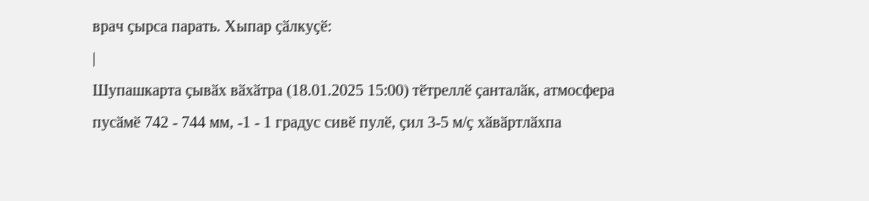врач ҫырса парать. Хыпар ҫӑлкуҫӗ:
|
Шупашкарта ҫывӑх вӑхӑтра (18.01.2025 15:00) тӗтреллӗ ҫанталӑк, атмосфера пусӑмӗ 742 - 744 мм, -1 - 1 градус сивӗ пулӗ, ҫил 3-5 м/ҫ хӑвӑртлӑхпа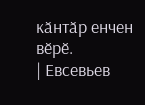кӑнтӑр енчен вӗрӗ.
| Евсевьев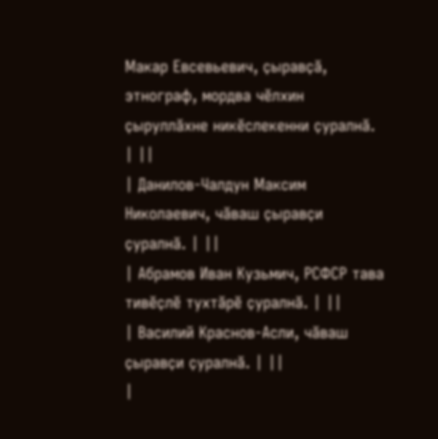Макар Евсевьевич, ҫыравҫӑ, этнограф, мордва чӗлхин ҫыруллӑхне никӗслекенни ҫуралнӑ. | ||
| Данилов-Чалдун Максим Николаевич, чӑваш ҫыравҫи ҫуралнӑ. | ||
| Абрамов Иван Кузьмич, РСФСР тава тивӗҫлӗ тухтӑрӗ ҫуралнӑ. | ||
| Василий Краснов-Асли, чӑваш ҫыравҫи ҫуралнӑ. | ||
|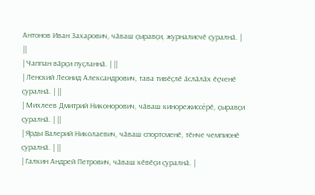Антонов Иван Захарович, чӑваш ҫыравҫи, журналисчӗ ҫуралнӑ. | ||
| Чаппан вӑрҫи пуҫланнӑ. | ||
| Ленский Леонид Александрович, тава тивӗҫлӗ ӑслӑлӑх ӗҫченӗ ҫуралнӑ. | ||
| Михлеев Дмитрий Никонорович, чӑваш кинорежиссёрӗ, ҫыравҫи ҫуралнӑ. | ||
| Ярды Валерий Николаевич, чӑваш спортсменӗ, тӗнче чемпионӗ ҫуралнӑ. | ||
| Галкин Андрей Петрович, чӑваш кӗвӗҫи ҫуралнӑ. |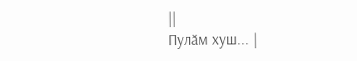||
Пулӑм хуш... |